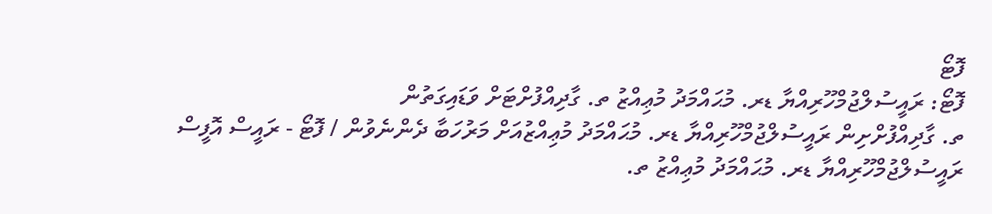ފޮޓޯ
ފޮޓޯ: ރައީސުލްޖުމްހޫރިއްޔާ ޑރ. މުޙައްމަދު މުޢިއްޒު ތ. ގާދިއްފުށްޓަށް ވަޑައިގަތުން
ތ. ގާދިއްފުށްށިން ރައީސުލްޖުމްހޫރިއްޔާ ޑރ. މުޙައްމަދު މުޢިއްޒުއަށް މަރުހަބާ ދެންނެވުން / ފޮޓޯ - ރައީސް އޮފީސް
ރައީސުލްޖުމްހޫރިއްޔާ ޑރ. މުޙައްމަދު މުޢިއްޒު ތ.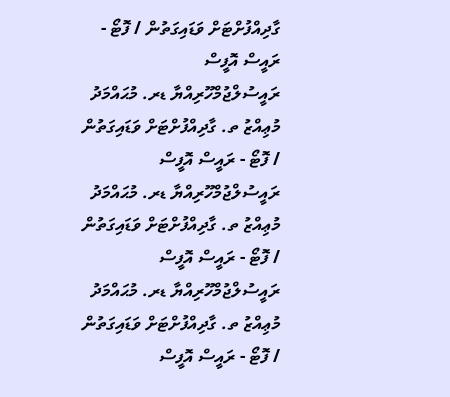ގާދިއްފުށްޓަށް ވަޑައިގަތުން / ފޮޓޯ - ރައީސް އޮފީސް
ރައީސުލްޖުމްހޫރިއްޔާ ޑރ. މުޙައްމަދު މުޢިއްޒު ތ. ގާދިއްފުށްޓަށް ވަޑައިގަތުން / ފޮޓޯ - ރައީސް އޮފީސް
ރައީސުލްޖުމްހޫރިއްޔާ ޑރ. މުޙައްމަދު މުޢިއްޒު ތ. ގާދިއްފުށްޓަށް ވަޑައިގަތުން / ފޮޓޯ - ރައީސް އޮފީސް
ރައީސުލްޖުމްހޫރިއްޔާ ޑރ. މުޙައްމަދު މުޢިއްޒު ތ. ގާދިއްފުށްޓަށް ވަޑައިގަތުން / ފޮޓޯ - ރައީސް އޮފީސް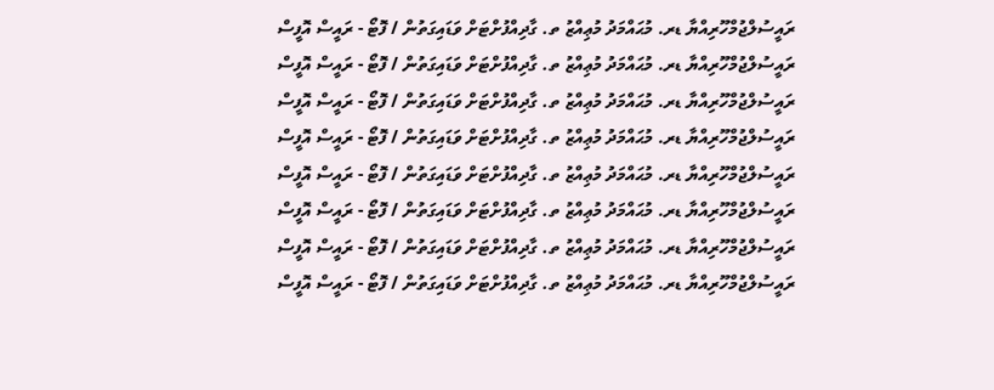ރައީސުލްޖުމްހޫރިއްޔާ ޑރ. މުޙައްމަދު މުޢިއްޒު ތ. ގާދިއްފުށްޓަށް ވަޑައިގަތުން / ފޮޓޯ - ރައީސް އޮފީސް
ރައީސުލްޖުމްހޫރިއްޔާ ޑރ. މުޙައްމަދު މުޢިއްޒު ތ. ގާދިއްފުށްޓަށް ވަޑައިގަތުން / ފޮޓޯ - ރައީސް އޮފީސް
ރައީސުލްޖުމްހޫރިއްޔާ ޑރ. މުޙައްމަދު މުޢިއްޒު ތ. ގާދިއްފުށްޓަށް ވަޑައިގަތުން / ފޮޓޯ - ރައީސް އޮފީސް
ރައީސުލްޖުމްހޫރިއްޔާ ޑރ. މުޙައްމަދު މުޢިއްޒު ތ. ގާދިއްފުށްޓަށް ވަޑައިގަތުން / ފޮޓޯ - ރައީސް އޮފީސް
ރައީސުލްޖުމްހޫރިއްޔާ ޑރ. މުޙައްމަދު މުޢިއްޒު ތ. ގާދިއްފުށްޓަށް ވަޑައިގަތުން / ފޮޓޯ - ރައީސް އޮފީސް
ރައީސުލްޖުމްހޫރިއްޔާ ޑރ. މުޙައްމަދު މުޢިއްޒު ތ. ގާދިއްފުށްޓަށް ވަޑައިގަތުން / ފޮޓޯ - ރައީސް އޮފީސް
ރައީސުލްޖުމްހޫރިއްޔާ ޑރ. މުޙައްމަދު މުޢިއްޒު ތ. ގާދިއްފުށްޓަށް ވަޑައިގަތުން / ފޮޓޯ - ރައީސް އޮފީސް
ރައީސުލްޖުމްހޫރިއްޔާ ޑރ. މުޙައްމަދު މުޢިއްޒު ތ. ގާދިއްފުށްޓަށް ވަޑައިގަތުން / ފޮޓޯ - ރައީސް އޮފީސް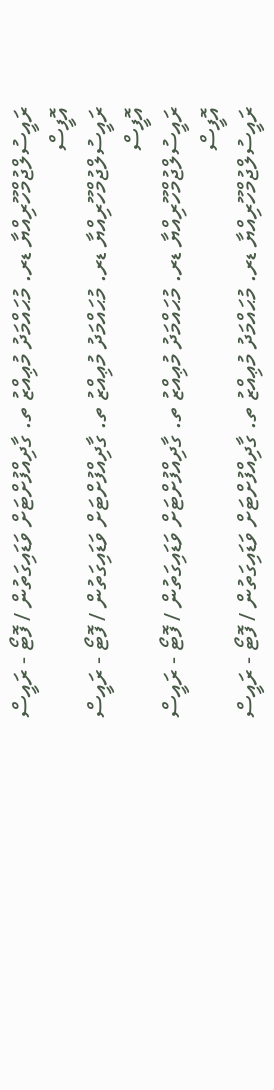ރައީސުލްޖުމްހޫރިއްޔާ ޑރ. މުޙައްމަދު މުޢިއްޒު ތ. ގާދިއްފުށްޓަށް ވަޑައިގަތުން / ފޮޓޯ - ރައީސް އޮފީސް
ރައީސުލްޖުމްހޫރިއްޔާ ޑރ. މުޙައްމަދު މުޢިއްޒު ތ. ގާދިއްފުށްޓަށް ވަޑައިގަތުން / ފޮޓޯ - ރައީސް އޮފީސް
ރައީސުލްޖުމްހޫރިއްޔާ ޑރ. މުޙައްމަދު މުޢިއްޒު ތ. ގާދިއްފުށްޓަށް ވަޑައިގަތުން / ފޮޓޯ - ރައީސް އޮފީސް
ރައީސުލްޖުމްހޫރިއްޔާ ޑރ. މުޙައްމަދު މުޢިއްޒު ތ. ގާދިއްފުށްޓަށް ވަޑައިގަތުން / ފޮޓޯ - ރައީސް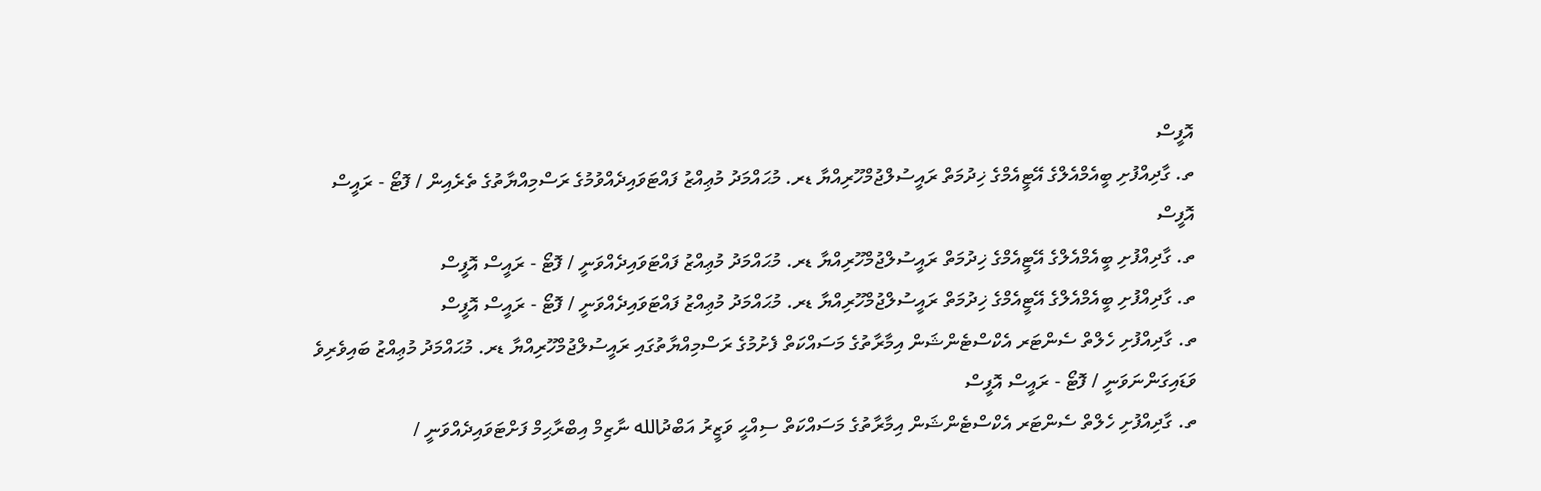އޮފީސް
ތ. ގާދިއްފުށި ބީއެމްއެލްގެ އޭޓީއެމްގެ ޚިދުމަތް ރައީސުލްޖުމްހޫރިއްޔާ ޑރ. މުޙައްމަދު މުޢިއްޒު ފައްޓަވައިދެއްވުމުގެ ރަސްމިއްޔާތުގެ ތެރެއިން / ފޮޓޯ - ރައީސް އޮފީސް
ތ. ގާދިއްފުށި ބީއެމްއެލްގެ އޭޓީއެމްގެ ޚިދުމަތް ރައީސުލްޖުމްހޫރިއްޔާ ޑރ. މުޙައްމަދު މުޢިއްޒު ފައްޓަވައިދެއްވަނީ / ފޮޓޯ - ރައީސް އޮފީސް
ތ. ގާދިއްފުށި ބީއެމްއެލްގެ އޭޓީއެމްގެ ޚިދުމަތް ރައީސުލްޖުމްހޫރިއްޔާ ޑރ. މުޙައްމަދު މުޢިއްޒު ފައްޓަވައިދެއްވަނީ / ފޮޓޯ - ރައީސް އޮފީސް
ތ. ގާދިއްފުށި ހެލްތް ސެންޓަރ އެކްސްޓެންޝަން އިމާރާތުގެ މަސައްކަތް ފެށުމުގެ ރަސްމިއްޔާތުގައި ރައީސުލްޖުމްހޫރިއްޔާ ޑރ. މުޙައްމަދު މުޢިއްޒު ބައިވެރިވެ ވަޑައިގަންނަވަނީ / ފޮޓޯ - ރައީސް އޮފީސް
ތ. ގާދިއްފުށި ހެލްތް ސެންޓަރ އެކްސްޓެންޝަން އިމާރާތުގެ މަސައްކަތް ސިއްޙީ ވަޒީރު އަބްދުالله ނާޒިމް އިބްރާޙިމް ފަށްޓަވައިދެއްވަނީ /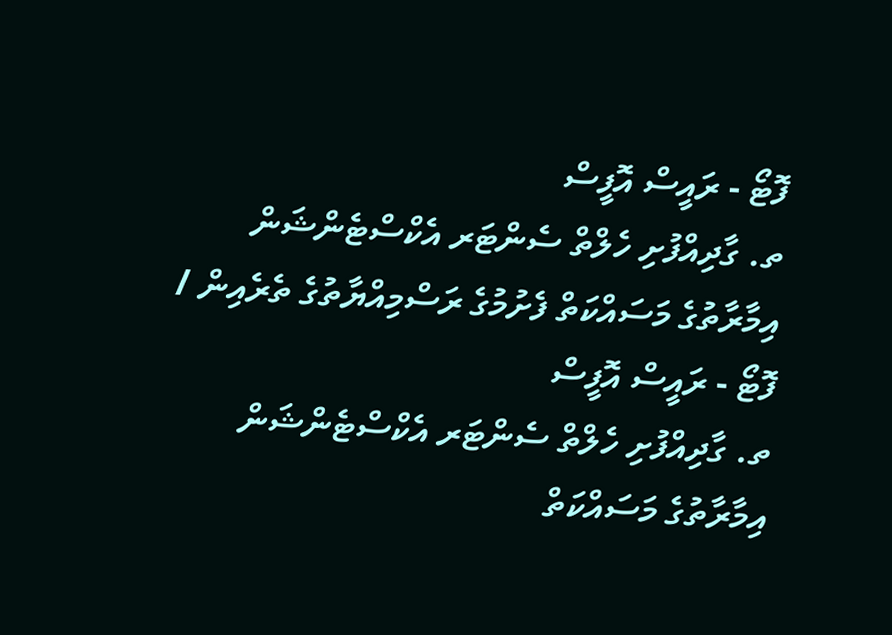ފޮޓޯ - ރައީސް އޮފީސް
ތ. ގާދިއްފުށި ހެލްތް ސެންޓަރ އެކްސްޓެންޝަން އިމާރާތުގެ މަސައްކަތް ފެށުމުގެ ރަސްމިއްޔާތުގެ ތެރެއިން / ފޮޓޯ - ރައީސް އޮފީސް
ތ. ގާދިއްފުށި ހެލްތް ސެންޓަރ އެކްސްޓެންޝަން އިމާރާތުގެ މަސައްކަތް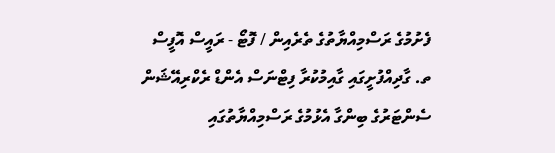ފެށުމުގެ ރަސްމިއްޔާތުގެ ތެރެއިން / ފޮޓޯ - ރައީސް އޮފީސް
ތ. ގާދިއްފުށީގައި ގާއިމުކުރާ ފިޓްނަސް އެންޑް ރެކްރިއޭޝަން ސެންޓަރުގެ ބިންގާ އެޅުމުގެ ރަސްމިއްޔާތުގައި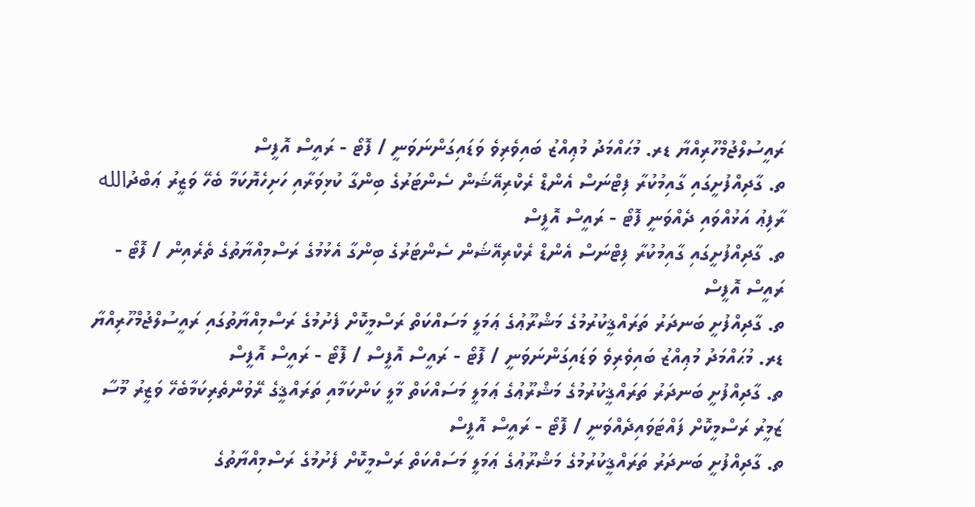ރައީސުލްޖުމްހޫރިއްޔާ ޑރ. މުޙައްމަދު މުޢިއްޒު ބައިވެރިވެ ވަޑައިގަންނަވަނީ / ފޮޓޯ - ރައީސް އޮފީސް
ތ. ގާދިއްފުށީގައި ގާއިމުކުރާ ފިޓްނަސް އެންޑް ރެކްރިއޭޝަން ސެންޓަރުގެ ބިންގާ ކުޅިވަރާއި ހަށިހެޔޮކަމާ ބެހޭ ވަޒީރު ޢަބްދުالله ރާފިޢު އަޅުއްވައި ދެއްވަނީ ފޮޓޯ - ރައީސް އޮފީސް
ތ. ގާދިއްފުށީގައި ގާއިމުކުރާ ފިޓްނަސް އެންޑް ރެކްރިއޭޝަން ސެންޓަރުގެ ބިންގާ އެޅުމުގެ ރަސްމިއްޔާތުގެ ތެރެއިން / ފޮޓޯ - ރައީސް އޮފީސް
ތ. ގާދިއްފުށީ ބަނދަރު ތަރައްޤީކުރުމުގެ މަޝްރޫޢުގެ ޢަމަލީ މަސައްކަތް ރަސްމީކޮށް ފެށުމުގެ ރަސްމިއްޔާތުގައި ރައީސުލްޖުމްހޫރިއްޔާ ޑރ. މުޙައްމަދު މުޢިއްޒު ބައިވެރިވެ ވަޑައިގަންނަވަނީ / ފޮޓޯ - ރައީސް އޮފީސް / ފޮޓޯ - ރައީސް އޮފީސް
ތ. ގާދިއްފުށީ ބަނދަރު ތަރައްޤީކުރުމުގެ މަޝްރޫޢުގެ ޢަމަލީ މަސައްކަތް މާލީ ކަންކަމާއި ތަރައްޤީގެ ރޭވުންތެރިކަމާބެހޭ ވަޒީރު މޫސާ ޒަމީރު ރަސްމީކޮށް ފައްޓަވައިދެއްވަނީ / ފޮޓޯ - ރައީސް އޮފީސް
ތ. ގާދިއްފުށީ ބަނދަރު ތަރައްޤީކުރުމުގެ މަޝްރޫޢުގެ ޢަމަލީ މަސައްކަތް ރަސްމީކޮށް ފެށުމުގެ ރަސްމިއްޔާތުގެ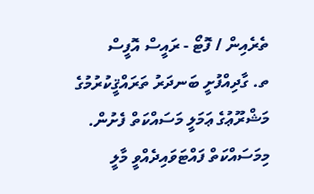ތެރެއިން / ފޮޓޯ - ރައީސް އޮފީސް
ތ. ގާދިއްފުށީ ބަނދަރު ތަރައްޤީކުރުމުގެ މަޝްރޫޢުގެ ޢަމަލީ މަސައްކަތް ފެށުން. މިމަސައްކަތް ފައްޓަވައިދެއްވީ މާލީ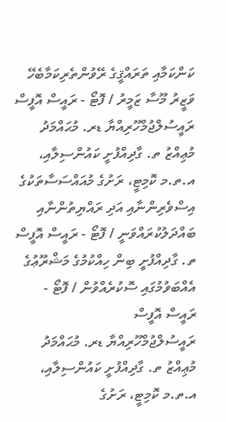ކަންކަމާއި ތަރައްޤީގެ ރޭވުންތެރިކަމާބެހޭ ވަޒީރު މޫސާ ޒަމީރު / ފޮޓޯ - ރައީސް އޮފީސް
ރައީސުލްޖުމްހޫރިއްޔާ ޑރ. މުޙައްމަދު މުޢިއްޒު ތ. ގާދިއްފުށީ ކައުންސިލާއި، އ.ތ.މ ކޮމިޓީ، ރަށުގެ މުއައްސަސާތަކުގެ އިސްވެރިންނާއި އަދި ރައްޔިތުންނާއި ބައްދަލުކުރައްވަނީ / ފޮޓޯ - ރައީސް އޮފީސް
ތ. ގާދިއްފުށީ ބިން ހިއްކުމުގެ މަޝްރޫޢުގެ އެއްބަވުމުގައި ސޮކުރެއްވުން / ފޮޓޯ - ރައީސް އޮފީސް
ރައީސުލްޖުމްހޫރިއްޔާ ޑރ. މުޙައްމަދު މުޢިއްޒު ތ. ގާދިއްފުށީ ކައުންސިލާއި، އ.ތ.މ ކޮމިޓީ، ރަށުގެ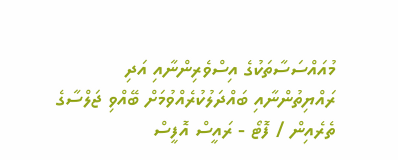މުއައްސަސާތަކުގެ އިސްވެރިންނާއި އަދި ރައްޔިތުންނާއި ބައްދަލުކުރެއްވުމަށް ބޭއްވި ޖަލްސާގެ ތެރެއިން / ފޮޓޯ - ރައީސް އޮފީސް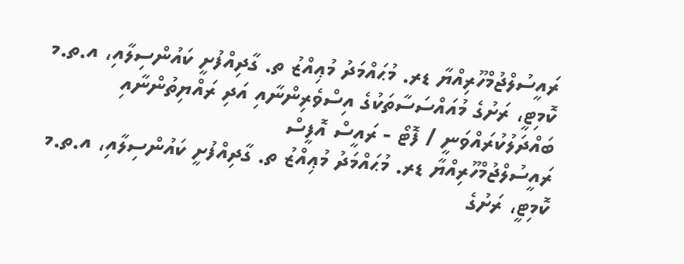ރައީސުލްޖުމްހޫރިއްޔާ ޑރ. މުޙައްމަދު މުޢިއްޒު ތ. ގާދިއްފުށީ ކައުންސިލާއި، އ.ތ.މ ކޮމިޓީ، ރަށުގެ މުއައްސަސާތަކުގެ އިސްވެރިންނާއި އަދި ރައްޔިތުންނާއި ބައްދަލުކުރައްވަނީ / ފޮޓޯ - ރައީސް އޮފީސް
ރައީސުލްޖުމްހޫރިއްޔާ ޑރ. މުޙައްމަދު މުޢިއްޒު ތ. ގާދިއްފުށީ ކައުންސިލާއި، އ.ތ.މ ކޮމިޓީ، ރަށުގެ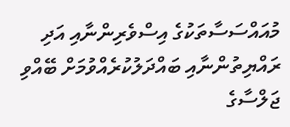މުއައްސަސާތަކުގެ އިސްވެރިންނާއި އަދި ރައްޔިތުންނާއި ބައްދަލުކުރެއްވުމަށް ބޭއްވި ޖަލްސާގެ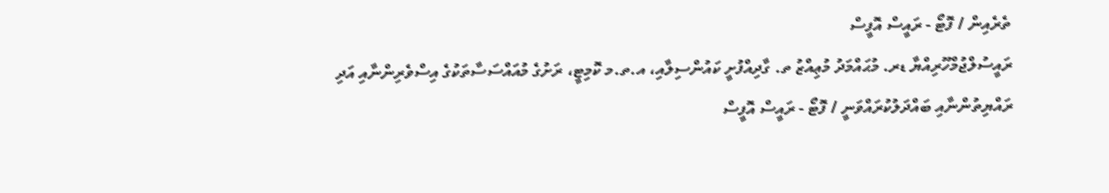ތެރެއިން / ފޮޓޯ - ރައީސް އޮފީސް
ރައީސުލްޖުމްހޫރިއްޔާ ޑރ. މުޙައްމަދު މުޢިއްޒު ތ. ގާދިއްފުށީ ކައުންސިލާއި، އ.ތ.މ ކޮމިޓީ، ރަށުގެ މުއައްސަސާތަކުގެ އިސްވެރިންނާއި އަދި ރައްޔިތުންނާއި ބައްދަލުކުރައްވަނީ / ފޮޓޯ - ރައީސް އޮފީސް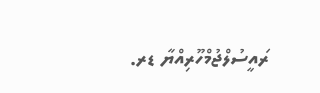ރައީސުލްޖުމްހޫރިއްޔާ ޑރ.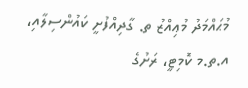މުޙައްމަދު މުޢިއްޒު ތ. ގާދިއްފުށީ ކައުންސިލާއި، އ.ތ.މ ކޮމިޓީ، ރަށުގެ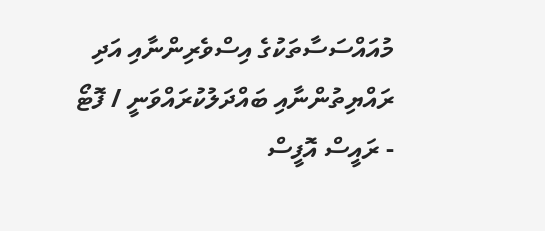މުއައްސަސާތަކުގެ އިސްވެރިންނާއި އަދި ރައްޔިތުންނާއި ބައްދަލުކުރައްވަނީ / ފޮޓޯ - ރައީސް އޮފީސް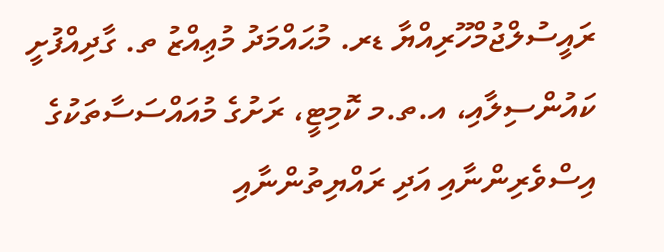ރައީސުލްޖުމްހޫރިއްޔާ ޑރ. މުޙައްމަދު މުޢިއްޒު ތ. ގާދިއްފުށީ ކައުންސިލާއި، އ.ތ.މ ކޮމިޓީ، ރަށުގެ މުއައްސަސާތަކުގެ އިސްވެރިންނާއި އަދި ރައްޔިތުންނާއި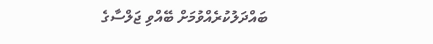ބައްދަލުކުރެއްވުމަށް ބޭއްވި ޖަލްސާގެ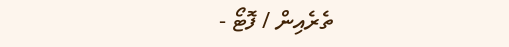ތެރެއިން / ފޮޓޯ -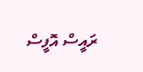ރައީސް އޮފީސް